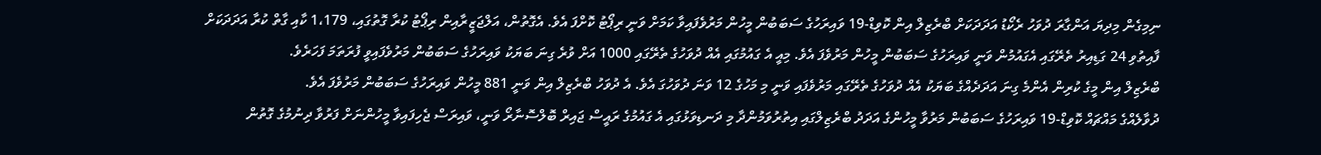ނިމިގެން މިދިޔަ އަންގާރަ ދުވަހު ރެކޯޑު އަދަދަކަށް ބްރެޒިލް އިން ކޮވިޑް-19 ވައިރަހުގެ ސަބަބުން މީހުން މަރުވެފައިވާ ކަމަށް ވަނީ ރިޕޯޓު ކޮށްފަ އެވެ. އެގޮތުން، އަލްޖަޒީރާއިން ރިޕޯޓު ކުރާ ގޮތުގައި، 1،179 ކާއި ގާތް ކުރާ އަދަދަކަށް ފާއިތުވި 24 ގަޑިއިރު ތެރޭގައި އެގައުމުން ވަނީ ވައިރަހުގެ ސަބަބުން މީހުން މަރުވެފަ އެވެ. މިއީ އެ ގައުމުގައި އެއް ދުވަހުގެ ތެރޭގައި 1000 އަށް ވުރެ ގިނަ ބަޔަކު ވައިރަހުގެ ސަބަބުން މަރުވެފައިވީ ފުރަތަމަ ފަހަރެވެ.
ބްރެޒިލް އިން މީގެ ކުރިން އެންމެ ގިނަ އަދަދެއްގެ ބަޔަކު އެއް ދުވަހުގެ ތެރޭގައި މަރުވެފައި ވަނީ މި މަހުގެ 12 ވަނަ ދުވަހުގަ އެވެ. އެ ދުވަހު ބްރެޒިލް އިން ވަނީ 881 މީހުން ވައިރަހުގެ ސަބަބުން މަރުވެފަ އެވެ.
ދުވާލެއްގެ މައްޗައް ކޮވިޑް-19 ވައިރަހުގެ ސަބަބުން މަރުވާ މީހުންގެ އަދަދު ބްރެޒިލްގައި އިތުރުވަމުންދާ މި ދަނޑިވަޅުގައި އެ ގައުމުގެ ރައީސް ޖައިރް ބޮލްސޮނާރޯ ވަނީ، ވައިރަސް ޖެހިފައިވާ މީހުންނަށް ފަރުވާ ދިނުމުގެ ގޮތުން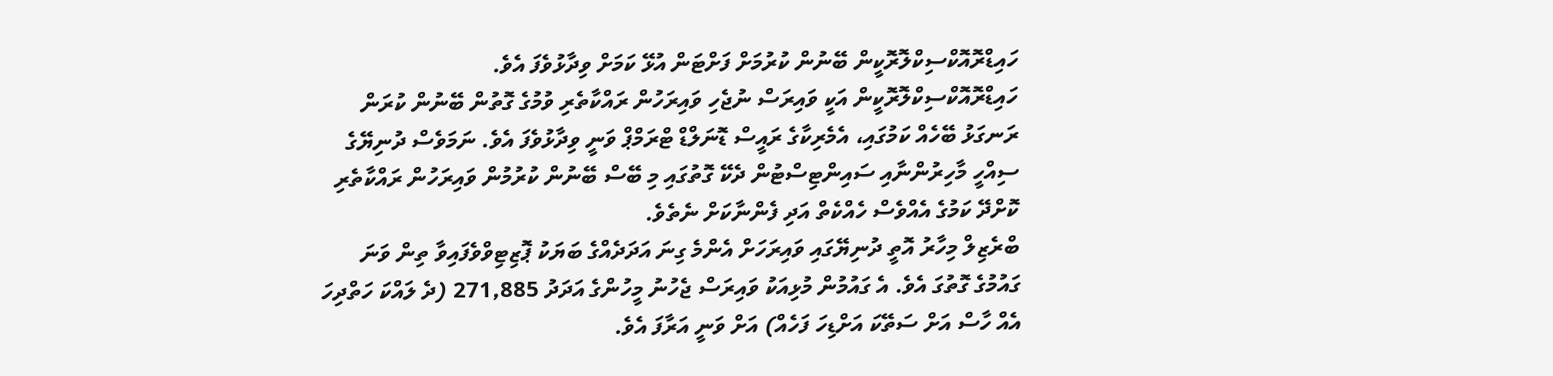ހައިޑްރޮއޮކްސިކްލޮރޮކީން ބޭނުން ކުރުމަށް ފަށްޓަން އުޅޭ ކަމަށް ވިދާޅުވެފަ އެވެ.
ހައިޑްރޮއޮކްސިކްލޮރޮކީން އަކީ ވައިރަސް ނުޖެހި ވައިރަހުން ރައްކާތެރި ވުމުގެ ގޮތުން ބޭނުން ކުރަން ރަނގަޅު ބޭހެއް ކަމުގައި، އެމެރިކާގެ ރައީސް ޑޮނަލްޑް ޓްރަމްޕް ވަނީ ވިދާޅުވެފަ އެވެ. ނަމަވެސް ދުނިޔޭގެ ސިއްހީ މާހިރުންނާއި ސައިންޓިސްޓުން ދެކޭ ގޮތުގައި މި ބޭސް ބޭނުން ކުރުމުން ވައިރަހުން ރައްކާތެރި ކޮށްދޭ ކަމުގެ އެއްވެސް ހެއްކެތް އަދި ފެންނާކަށް ނެތެވެ.
ބްރެޒިލް މިހާރު އޮތީ ދުނިޔޭގައި ވައިރަހަށް އެންމެ ގިނަ އަދަދެއްގެ ބަޔަކު ޕޮޒިޓިވްވެފައިވާ ތިން ވަނަ ގައުމުގެ ގޮތުގަ އެވެ. އެ ގައުމުން މުޅިއަކު ވައިރަސް ޖެހުނު މީހުންގެ އަދަދު 271,885 (ދެ ލައްކަ ހަތްދިހަ އެއް ހާސް އަށް ސަތޭކަ އަށްޑިހަ ފަހެއް) އަށް ވަނީ އަރާފަ އެވެ.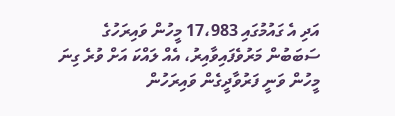އަދި އެ ގައުމުގައި 17،983 މީހުން ވައިރަހުގެ ސަބަބުން މަރުވެފައިވާއިރު، އެއް ލައްކަ އަށް ވުރެ ގިނަ މީހުން ވަނީ ފަރުވާދީގެން ވައިރަހުން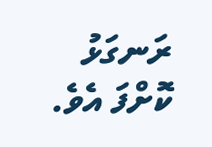ރަނގަޅު ކޮށްފަ އެވެ.